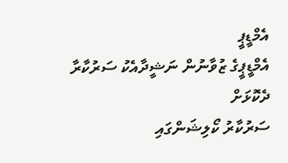އެމްޑީޕީ
އެމްޑީޕީގެ ޒުވާނުން ނަޝީދާއެކު ސަރުކާރާ ދެކޮޅަށް
ސަރުކާރު ކޯލިޝަންގައި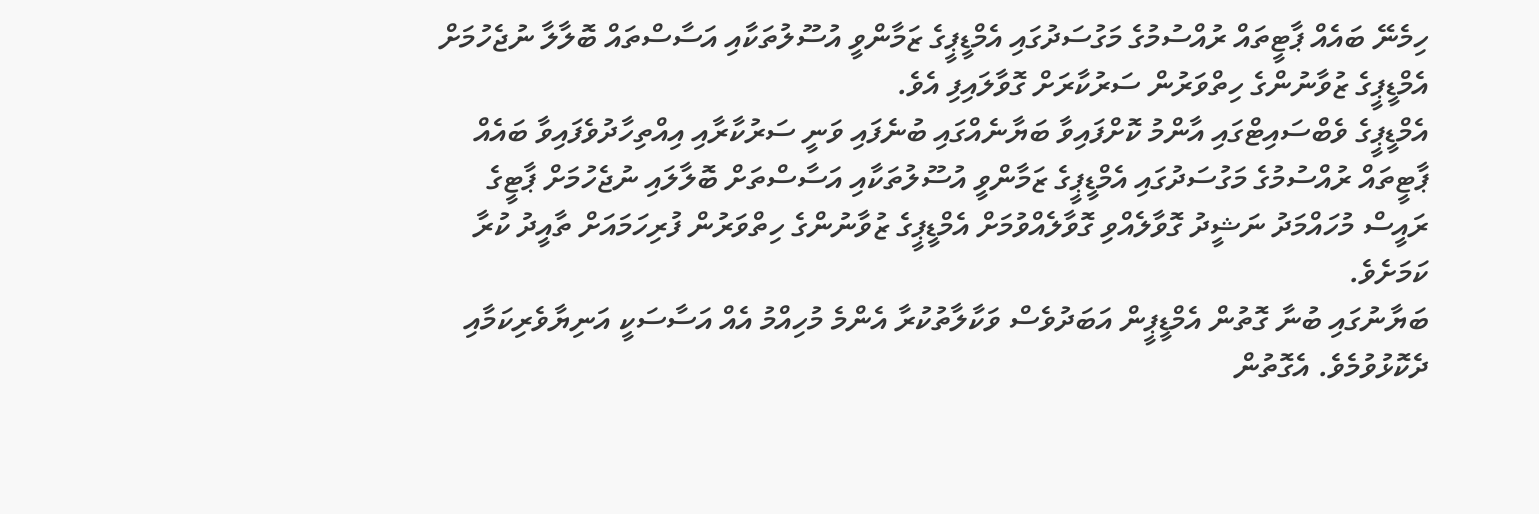ހިމެނޭ ބައެއް ޕާޓީތައް ރުއްސުމުގެ މަގުސަދުގައި އެމްޑީޕީގެ ޒަމާންވީ އުސޫލުތަކާއި އަސާސްތައް ބޮލާލާ ނުޖެހުމަށް އެމްޑީޕީގެ ޒުވާނުންގެ ހިތްވަރުން ސަރުކާރަށް ގޮވާލައިފި އެވެ.
އެމްޑީޕީގެ ވެބްސައިޓްގައި އާންމު ކޮށްފައިވާ ބަޔާނެއްގައި ބުނެފައި ވަނީ ސަރުކާރާއި އިއްތިހާދުވެފައިވާ ބައެއް ޕާޓީތައް ރުއްސުމުގެ މަގުސަދުގައި އެމްޑީޕީގެ ޒަމާންވީ އުސޫލުތަކާއި އަސާސްތަށް ބޮލާލައި ނުޖެހުމަށް ޕާޓީގެ ރައީސް މުހައްމަދު ނަޝީދު ގޮވާލެއްވި ގޮވާލެއްވުމަށް އެމްޑީޕީގެ ޒުވާނުންގެ ހިތްވަރުން ފުރިހަމައަށް ތާއީދު ކުރާ ކަމަށެވެ.
ބަޔާނުގައި ބުނާ ގޮތުން އެމްޑީޕީން އަބަދުވެސް ވަކާލާތުކުރާ އެންމެ މުހިއްމު އެއް އަސާސަކީ އަނިޔާވެރިކަމާއި ދެކޮޅުވުމެވެ. އެގޮތުން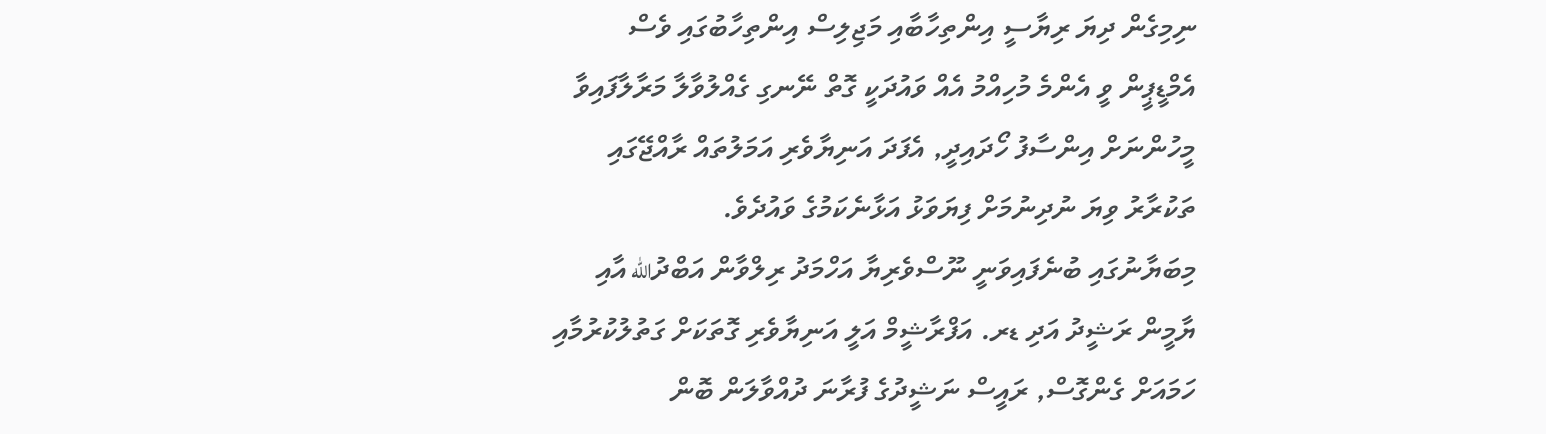ނިމިގެން ދިޔަ ރިޔާސީ އިންތިހާބާއި މަޖިލިސް އިންތިހާބުގައި ވެސް އެމްޑީޕީން ވީ އެންމެ މުހިއްމު އެއް ވައުދަކީ ގޮތް ނޭނގި ގެއްލުވާލާ މަރާލާފައިވާ މީހުންނަށް އިންސާފު ހޯދައިދީ, އެފަދަ އަނިޔާވެރި އަމަލުތައް ރާއްޖޭގައި ތަކުރާރު ވިޔަ ނުދިނުމަށް ފިޔަވަޅު އަޅާނެކަމުގެ ވައުދެވެ.
މިބަޔާނުގައި ބުނެފައިވަނީ ނޫސްވެރިޔާ އަހްމަދު ރިލްވާން އަބްދުالله އާއި ޔާމީން ރަޝީދު އަދި ޑރ. އަފްރާޝީމް އަލީ އަނިޔާވެރި ގޮތަކަށް ގަތުލުކުރުމާއި ހަމައަށް ގެންގޮސް, ރައީސް ނަޝީދުގެ ފުރާނަ ދުއްވާލަން ބޮން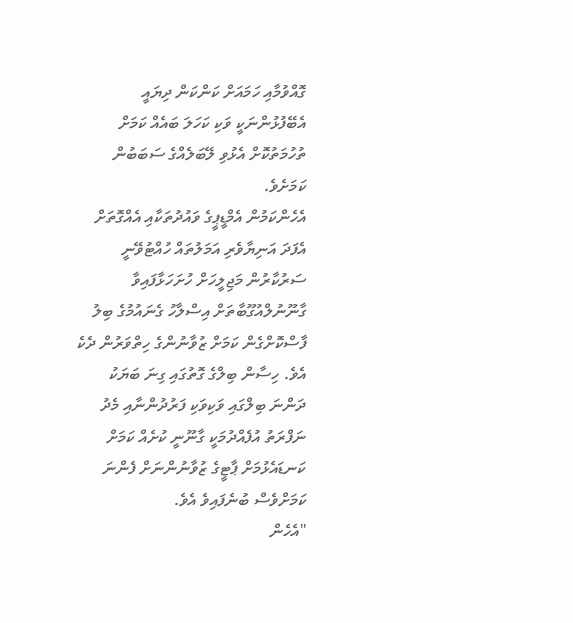ގޮއްވުމާއި ހަމައަށް ކަންކަން ދިޔައީ އެބޭފުޅުންނަކީ ވަކި ކަހަލަ ބައެއް ކަމަށް ތުހުމަތުކޮށް އެޅުވި ލޭބަލެއްގެ ސަބަބުން ކަމަށެވެ.
އެހެންކަމުން އެމްޑީޕީގެ ވައުދުތަކާއި އެއްގޮތަށް އެފަދަ އަނިޔާވެރި އަމަލުތައް ހުއްޓުވޭނީ ސަރުކާރުން މަޖިލީހަށް ހުށަހަޅާފައިވާ ގާނޫނުލްއުގޫބާތަށް އިސްލާހު ގެނައުމުގެ ބިލު ފާސްކޮށްގެން ކަމަށް ޒުވާނުންގެ ހިތްވަރުން ދެކެ އެވެ. ހިސާން ބިލްގެ ގޮތުގައި ގިނަ ބަޔަކު ދަންނަ ބިލްގައި ވަކިވަކި ފަރުދުންނާއި މެދު ނަފްރަތު އުފެއްދުމަކީ ގާނޫނީ ކުށެއް ކަމަށް ކަނޑައެޅުމަށް ޕާޓީގެ ޒުވާނުންނަށް ފެންނަ ކަމަށްވެސް ބުނެފައިވެ އެވެ.
"އެހެން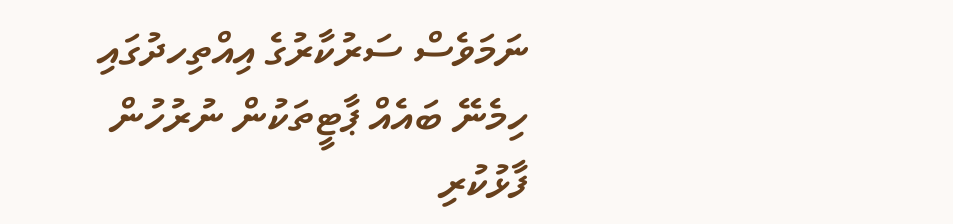ނަމަވެސް ސަރުކާރުގެ އިއްތިހދުގައި ހިމެނޭ ބައެއް ޕާޓީތަކުން ނުރުހުން ފާޅުކުރި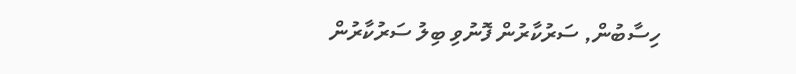ހިސާބުން, ސަރުކާރުން ފޮނުވި ބިލު ސަރުކާރުން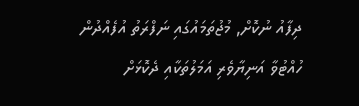ދިފާއު ނުކޮށް, މުޖުތަމައުގައި ނަފްރަތު އުފެއްދުން ހުއްޓުވާ އަނިޔާވެރި އަމަލުތަކާއި ދެކޮޅަށް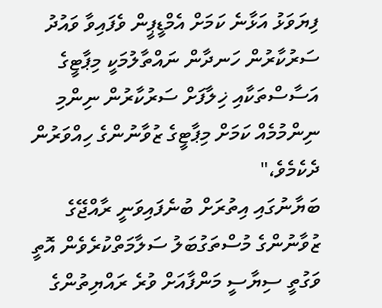ފިޔަވަޅު އަޅާނެ ކަމަށް އެމްޑީޕީން ވެފައިވާ ވައުދު ސަރުކާރުން ހަނދާން ނައްތާލުމަކީ މިޕާޓީގެ އަސާސްތަކާއި ޚިލާފަށް ސަރުކާރުން ނިންމި ނިންމުމެއް ކަމަށް މިޕާޓީގެ ޒުވާނުންގެ ހިއްވަރުން ދެކެމެވެ،"
ބަޔާނުގައި އިތުރަށް ބުނެފައިވަނީ ރާއްޖޭގެ ޒުވާނުންގެ މުސްތަގުބަލު ސަލާމަތްކުރެވެން އޮތީ ވަގުތީ ސިޔާސީ މަންފާއަށް ވުރެ ރައްޔިތުންގެ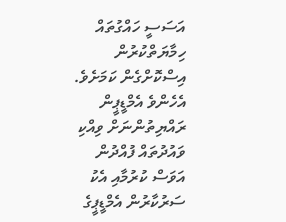އަސަސީ ހައްގުތައް ހިމާޔަތްކުރުން އިސްކޮށްގެން ކަމަށެވެ. އެހެންވެ އެމްޑީޕީން ރައްޔިތުންނަށް ވިއްކި ވައުދުތައް ފުއްދުން އަވަސް ކުރުމާއި އެކު ސަރުކާރުން އެމްޑީޕީގެ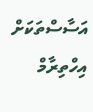އަސާސްތަކަށް އިހްތިރާމް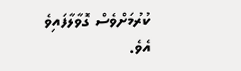ކުރުމަށްވެސް ގޮވާލާފައިވެ އެވެ.